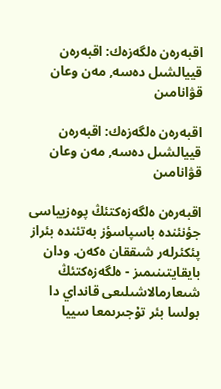اقبەرەن ەلگەزەك: اقبەرەن قييالشىل دەسە, مەن وعان قۋانامىن

اقبەرەن ەلگەزەك: اقبەرەن قييالشىل دەسە, مەن وعان قۋانامىن

اقبەرەن ەلگەزەكتئڭ پوەزيياسى جؤنئندە باسپاسؤز بەتئندە بئراز پئكئرلەر شىققان ەكەن. ودان بايقايتىنىمىز - ەلگەزەكتئڭ شىعارمالاشىلىعى قانداي دا بولسا بئر تۇجىرىمعا سييا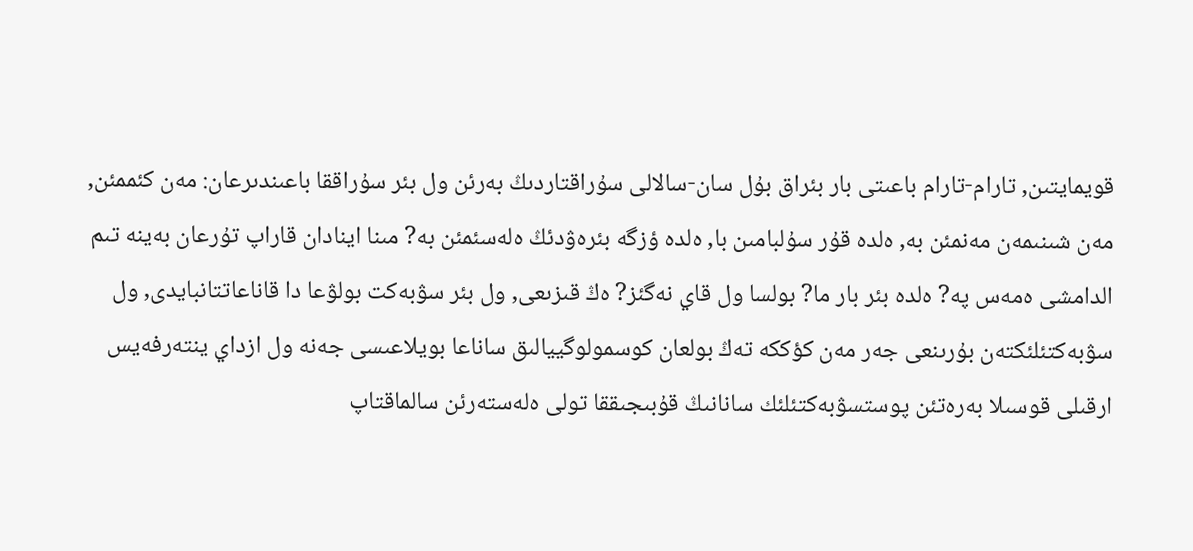قويمايتىن, تارام-تارام باعىتى بار بئراق بۇل سان-سالالى سۇراقتاردىڭ بەرئن ول بئر سۇراققا باعىندىرعان: مەن كئممئن, مەن شىنىمەن مەنمئن بە, ەلدە قۇر سۇلبامىن با, ەلدە ؤزگە بئرەۋدئڭ ەلەسئمئن بە? مىنا اينادان قاراپ تۇرعان بەينە تىم الدامشى ەمەس پە? ەلدە بئر بار ما? بولسا ول قاي نەگئز? ەڭ قىزىعى, ول بئر سۋبەكت بولۋعا دا قاناعاتتانبايدى, ول سۋبەكتئلئكتەن بۇرىنعى جەر مەن كؤككە تەڭ بولعان كوسمولوگييالىق ساناعا بويلاعىسى جەنە ول ازداي ينتەرفەيس ارقىلى قوسىلا بەرەتئن پوستسۋبەكتئلئك سانانىڭ قۇبىجىققا تولى ەلەستەرئن سالماقتاپ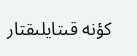كؤنە قىتايلىقتار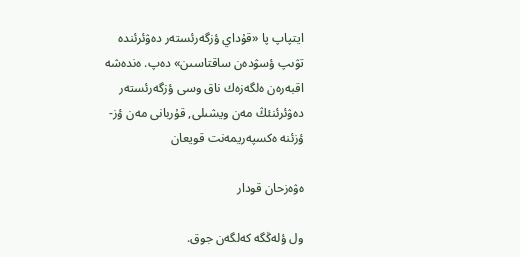ايتپاپ پا «قۇداي ؤزگەرئستەر دەۋئرئندە تۋىپ ؤسۋدەن ساقتاسىن» دەپ. ەندەشە اقبەرەن ەلگەزەك ناق وسى ؤزگەرئستەر دەۋئرئنئڭ مەن ويشىلى, قۇربانى مەن ؤز-ؤزئنە ەكسپەريمەنت قويعان

ەۋەزحان قودار

ول ؤلەڭگە كەلگەن جوق.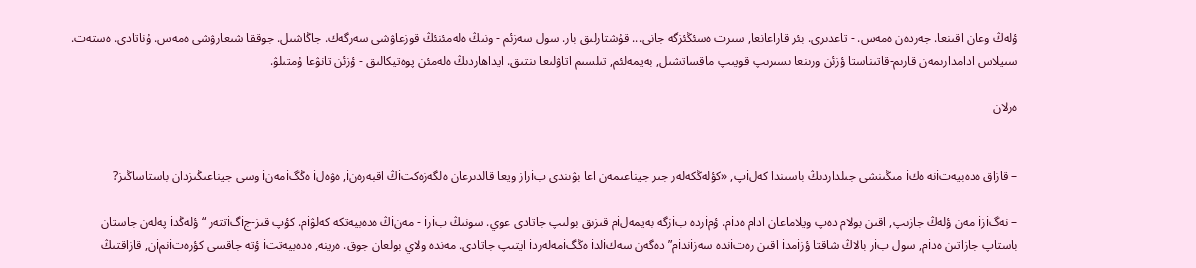ؤلەڭ وعان اقىنعا. جەردەن ەمەس. - تاعدىرى. بئر قاراعانعا, سىرت ەسئڭئزگە جانى... قۇشتارلىق بار. سول سەزئم - ونىڭ ەلەمئنئڭ قوزعاۋشى سەرگەك. جاڭاشىل. جوققا شىعارۋشى ەمەس. ۇناتادى. ەستەت. سىيلاس ادامدارىمەن قارىم-قاتىناستا ؤزئن ورىنعا ىسىرىپ قويىپ ماقساتشىل, بەيمەلئم, تىلسىم اتاۋلىعا ىنتىق. ايداھاردىڭ ەلەمئن پوەتيكالىق - ؤزئن تانۋعا ۇمتىلۋ.

ەرلان


– قازاق ەدەبيەتiنە ەكi مىڭىنشى جىلداردىڭ باسىندا كەلiپ, «كؤلەڭكەلەر جىر جيناعىمەن اعا بۋىندى بiراز ويعا قالدىرعان ەلگەزەكتiڭ اقبەرەنi, ەۋەلi ەڭگiمەنi وسى جيناعىڭىزدان باستاساڭىز?

– نەگiزi مەن ؤلەڭ جازىپ, اقىن بولام دەپ ويلاماعان ادام ەدiم. ؤمiردە بiزگە بەيمەلiم قىزىق بولىپ جاتادى عوي. سونىڭ بiرi - مەنiڭ ەدەبيەتكە كەلۋiم. كؤپ قىز-جiگiتتەر “ؤلەڭدi پەلەن جاستان باستاپ جازاتىن ەدiم, سول بiر بالاڭ شاقتا ؤزiمدi اقىن رەتiندە سەزiندiم” دەگەن سەكiلدi ەڭگiمەلەردi ايتىپ جاتادى. مەندە ولاي بولعان جوق. ەرينە, ەدەبيەتتi ؤتە جاقسى كؤرەتiنمiن, قازاقتىڭ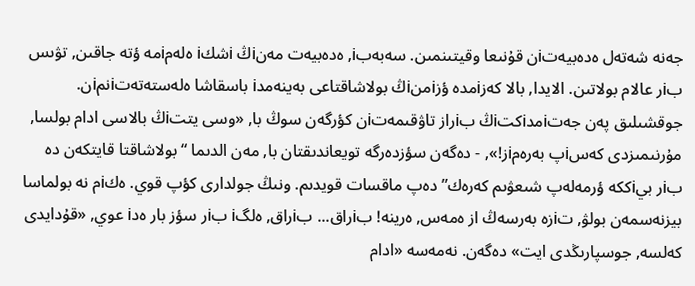جەنە شەتەل ەدەبيەتiن قۇنىعا وقيتىنمىن. سەبەبi, ەدەبيەت مەنiڭ iشكi ەلەمiمە ؤتە جاقىن, تۋىس بiر عالام بولاتىن. الايدا, بالا كەزiمدە ؤزiمنiڭ بولاشاقتاعى بەينەمدi باسقاشا ەلەستەتەتiنمiن. جوقشىلىق پەن جەتiمدiكتiڭ بiراز تاۋقىمەتiن كؤرگەن سوڭ با, «وسى يتتiڭ بالاسى ادام بولسا, مۇرنىمىزدى كەسiپ بەرەمiز!», - دەگەن سؤزدەرگە تويعاندىقتان با, مەن الدىما “بولاشاقتا قايتكەن دە بiر بيiككە ؤرمەلەپ شىعۋىم كەرەك” دەپ ماقسات قويدىم. ونىڭ جولدارى كؤپ قوي. ەكiم نە بولماسا بيزنەسمەن بولۋ, تiزە بەرسەڭ از ەمەس, ەرينە! بiراق... بiراق, ەلگi بiر سؤز بار ەدi عوي, «قۇدايدى كەلسە, جوسپارىڭدى ايت» دەگەن. نەمەسە «ادام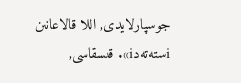جوسپارلايدى, اللا قالاعانىن iستەتەدi». قىسقاسى,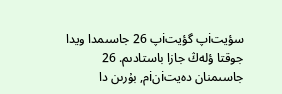سؤيتiپ گؤيتiپ 26 جاسىمدا ويدا جوقتا ؤلەڭ جازا باستادىم. 26 جاسىمنان دەيتiنiم, بۇرىن دا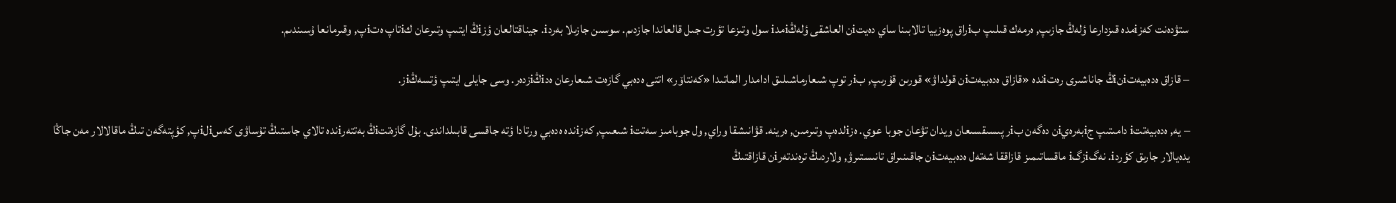ستۋدەنت كەزiمدە قىزدارعا ؤلەڭ جازىپ, ەرمەك قىلىپ بiراق پوەزييا تالابىنا ساي دەيتiن العاشقى ؤلەڭiمدi سول وتىزعا تؤرت جىل قالعاندا جازدىم. سوسىن جازىلا بەردi. جيناقتالعان ؤزiڭ ايتىپ وتىرعان كiتاپ ەتiپ, وقىرمانعا ۇسىندىم.

– قازاق ەدەبيەتiنiڭ جاناشىرى رەتiندە «قازاق ەدەبيەتiن قولداۋ» قورىن قۇرىپ, بiر توپ شىعارماشىلىق ادامدار الماتىدا «كەنتاۆر» اتتى ەدەبي گازەت شىعارعان ەدiڭiزدەر. وسى جايلى ايتىپ ؤتسەڭiز.

– يە, ەدەبيەتتi دامىتىپ جiبەرەيiن دەگەن بiر پىسىقسىعان ويدان تۋعان جوبا عوي. ەزiلدەپ وتىرمىن, ەرينە. قۋانىشقا وراي, ول جوبامىز سەتتi شىعىپ, كەزiندە ەدەبي ورتادا ؤتە جاقسى قابىلداندى. بۇل گازەتتiڭ بەتتەرiندە تالاي جاستىڭ تۇساۋى كەسiلiپ, كؤپتەگەن تىڭ ماقالالار مەن جاڭا يدەيالار جارىق كؤردi. نەگiزگi ماقساتىمىز قازاققا شەتەل ەدەبيەتiن جاقىنىراق تانىستىرۋ, ولاردىڭ ترەندتەرiن قازاقتىڭ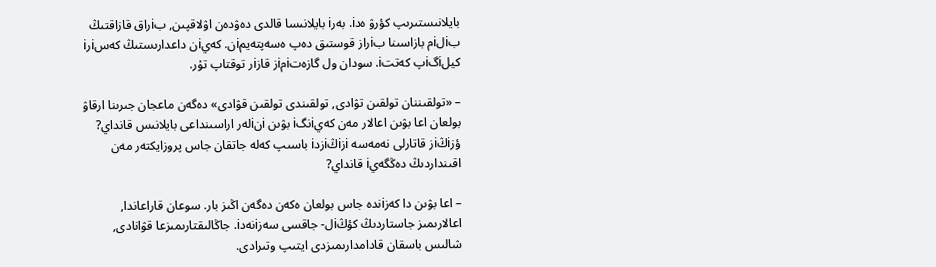بايلانىستىرىپ كؤرۋ ەدi. بەرi بايلانىسا قالدى دەۋدەن اۋلاقپىن, بiراق قازاقتىڭ بiلiم بازاسىنا بiراز قوستىق دەپ ەسەپتەيمiن. كەيiن داعدارىستىڭ كەسiرi كيلiگiپ كەتتi. سودان ول گازەتiمiز قازiر توقتاپ تۇر.

– «تولقىننان تولقىن تۋادى, تولقىندى تولقىن قۋادى» دەگەن ماعجان جىرىنا ارقاۋ بولعان اعا بۋىن اعالار مەن كەيiنگi بۋىن iنiلەر اراسىنداعى بايلانىس قانداي? ؤزiڭiز قاتارلى نەمەسە iزiڭiزدi باسىپ كەلە جاتقان جاس پروزايكتەر مەن اقىنداردىڭ دەڭگەيi قانداي?

– اعا بۋىن دا كەزiندە جاس بولعان ەكەن دەگەن اڭىز بار. سوعان قاراعاندا, اعالارىمىز جاستاردىڭ كؤڭiل- جاقسى سەزiنەدi. جاڭالىقتارىمىزعا قۋانادى, شالىس باسقان قادامدارىمىزدى ايتىپ وتىرادى.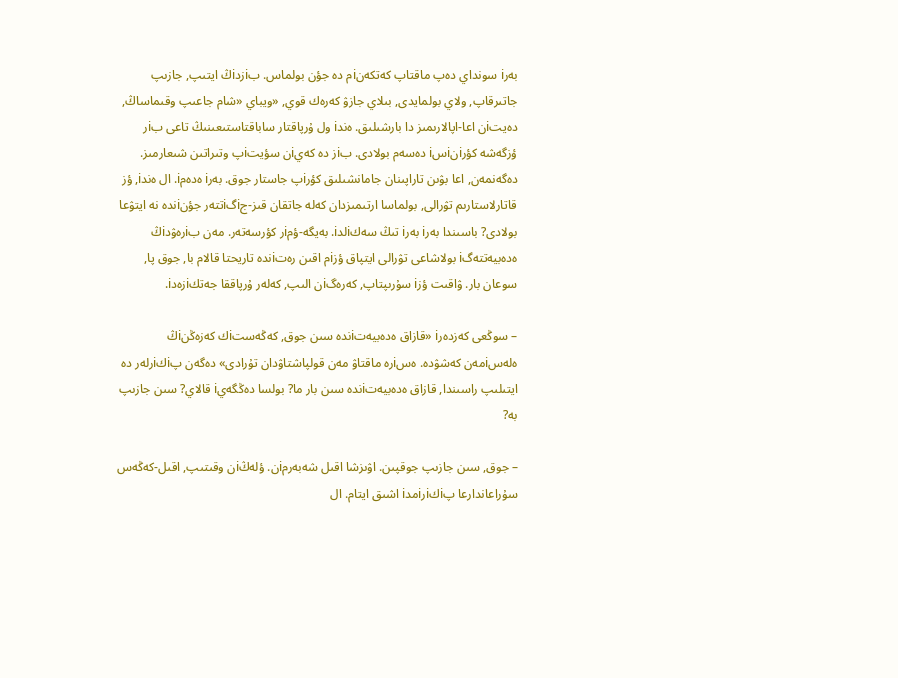بەرi سونداي دەپ ماقتاپ كەتكەنiم دە جؤن بولماس. بiزدiڭ ايتىپ, جازىپ جاتىرقاپ, ولاي بولمايدى, بىلاي جازۋ كەرەك قوي, «ويباي «شام جاعىپ وقىماساڭ, دەيتiن اعا-اپالارىمىز دا بارشىلىق. ەندi ول ۇرپاقتار ساباقتاستىعىنىڭ تاعى بiر ؤزگەشە كؤرiنiسi دەسەم بولادى. بiز دە كەيiن سؤيتiپ وتىراتىن شىعارمىز. دەگەنمەن, اعا بۋىن تاراپىنان جامانشىلىق كؤرiپ جاستار جوق. بەرi ەدەمi. ال ەندi, ؤز قاتارلاستارىم تۋرالى, بولماسا ارتىمىزدان كەلە جاتقان قىز-جiگiتتەر جؤنiندە نە ايتۋعا بولادى? باسىندا بەرi بەرi تىڭ سەكiلدi. بەيگە-ؤمiر كؤرسەتەر. مەن بiرەۋدiڭ ەدەبيەتتەگi بولاشاعى تۋرالى ايتپاق ؤزiم اقىن رەتiندە تاريحتا قالام با, جوق پا, سوعان بار. ۋاقىت ؤزi سۇرىپتاپ, كەرەگiن الىپ, كەلەر ۇرپاققا جەتكiزەدi.

– سوڭعى كەزدەرi «قازاق ەدەبيەتiندە سىن جوق, كەڭەستiك كەزەڭنiڭ ەلەسiمەن كەشۋدە. ەسiرە ماقتاۋ مەن قولپاشتاۋدان تۇرادى» دەگەن پiكiرلەر دە ايتىلىپ راسىندا, قازاق ەدەبيەتiندە سىن بار ما? بولسا دەڭگەيi قالاي? سىن جازىپ بە?

– جوق, سىن جازىپ جوقپىن. اۋىزشا اقىل شەبەرمiن. ؤلەڭiن وقىتىپ, اقىل-كەڭەس سۇراعاندارعا پiكiرiمدi اشىق ايتام. ال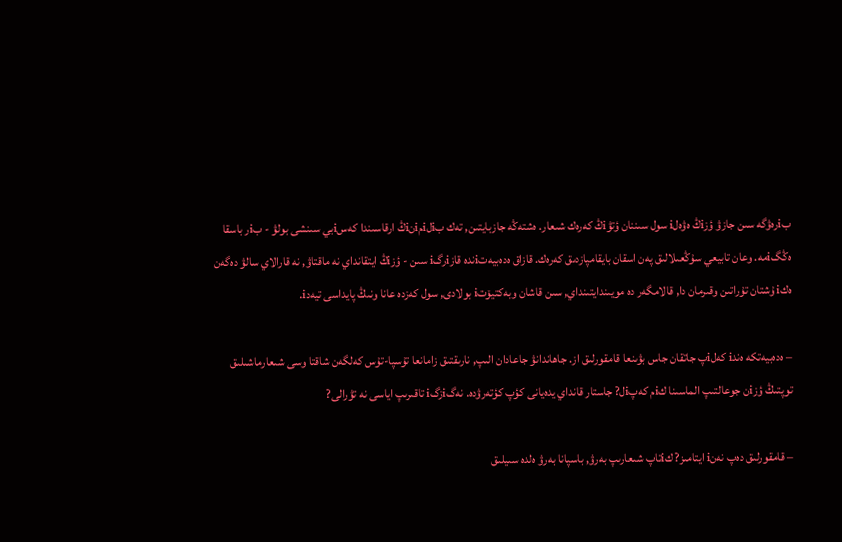بiرەۋگە سىن جازۋ ؤزiڭ ەۋەلi سول سىننان ؤتۋiڭ كەرەك شىعار. ەشتەڭە جازبايتىن, تەك بiلiمiنiڭ ارقاسىندا كەسiبي سىنشى بولۋ - بiر باسقا ەڭگiمە. وعان تابيعي سۇڭعىلالىق پەن اسقان بايقامپازدىق كەرەك. قازاق ەدەبيەتiندە قازiرگi سىن - ؤزiڭ ايتقانداي نە ماقتاۋ, نە قارالاي سالۋ دەگەن ەكi ۇشتان تۇراتىن وقىرمان دا, قالامگەر دە مويىندايتىنداي, سىن قاشان وبەكتيۆتi بولادى, سول كەزدە عانا ونىڭ پايداسى تيەدi.

– ەدەبيەتكە ەندi كەلiپ جاتقان جاس بۋىنعا قامقورلىق از. جاھاندانۋ جاعادان الىپ, نارىقتىق زامانعا تۇسپا-تۇس كەلگەن شاقتا وسى شىعارماشىلىق توپتىڭ ؤزiن جوعالتىپ الماسىنا كiم كەپiل? جاستار قانداي يدەيانى كؤپ كؤتەرۋدە. نەگiزگi تاقىرىپ اياسى نە تۋرالى?

– قامقورلىق دەپ نەنi ايتامىز? كiتاپ شىعارىپ بەرۋ, باسپانا بەرۋ ەلدە سىيلىق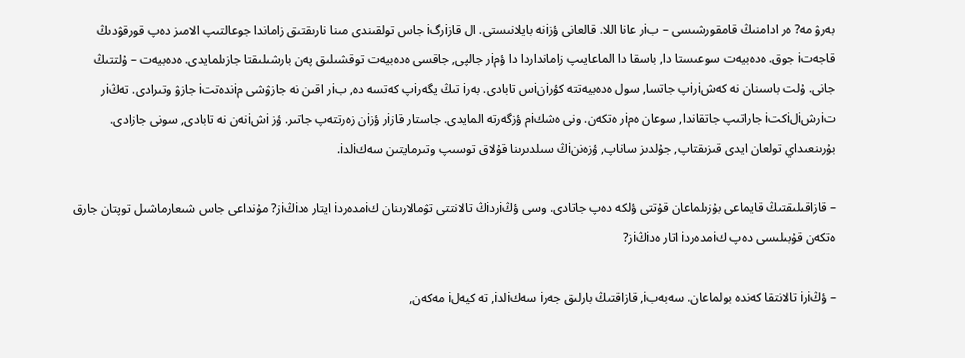بەرۋ مە? ەر ادامنىڭ قامقورشىسى – بiر عانا اللا. قالعانى ؤزiنە بايلانىستى. ال قازiرگi جاس تولقىندى مىنا نارىقتىق زاماندا جوعالتىپ الامىز دەپ قورقۋدىڭ قاجەتi جوق. ەدەبيەت سوعىستا دا, باسقا دا الماعايىپ زامانداردا دا ؤمiر جالپى, جاقسى ەدەبيەت توقشىلىق پەن بارشىلىقتا جازىلمايدى. ەدەبيەت – ۇلتتىڭ جانى. ۇلت باسىنان نە كەشiرiپ جاتسا, سول ەدەبيەتتە كؤرiنiس تابادى. بەرi تىڭ يگەرiپ كەتسە دە, بiر اقىن نە جازۋشى مiندەتتi جازۋ وتىرادى. تەڭiر تiرشiلiكتi جاراتىپ جاتقاندا, سوعان ەمiر ەتكەن. ونى ەشكiم ؤزگەرتە المايدى. جاستار قازiر ؤزiن زەرتتەپ جاتىر. ؤز iشiنەن نە تابادى, سونى جازادى. بۇرىنعىداي تولعان ايدى قىزىقتاپ, جۇلدىز ساناپ, ؤزەننiڭ سىلدىرىنا قۇلاق توسىپ وتىرمايتىن سەكiلدi.

– قازاقىلىقتىڭ قايماعى بۇزىلماعان قۇتتى ؤلكە دەپ جاتادى. وسى ؤڭiردiڭ تالانتتى تۋمالارىنان كiمدەردi ايتار ەدiڭiز? مۇنداعى جاس شىعارماشىل توپتان جارق ەتكەن قۇبىلىسى دەپ كiمدەردi اتار ەدiڭiز?

– ؤڭiرi تالانتقا كەندە بولماعان. سەبەبi, قازاقتىڭ بارلىق جەرi سەكiلدi, تە كيەلi مەكەن,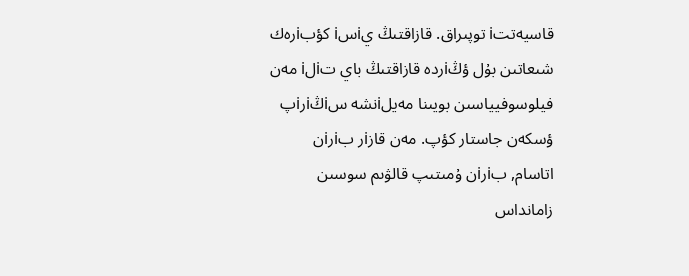قاسيەتتi توپىراق. قازاقتىڭ يiسi كؤبiرەك شىعاتىن بۇل ؤڭiردە قازاقتىڭ باي تiلi مەن فيلوسوفيياسىن بويىنا مەيلiنشە سiڭiرiپ ؤسكەن جاستار كؤپ. مەن قازiر بiرiن اتاسام, بiرiن ۇمىتىپ قالۋىم سوسىن زامانداس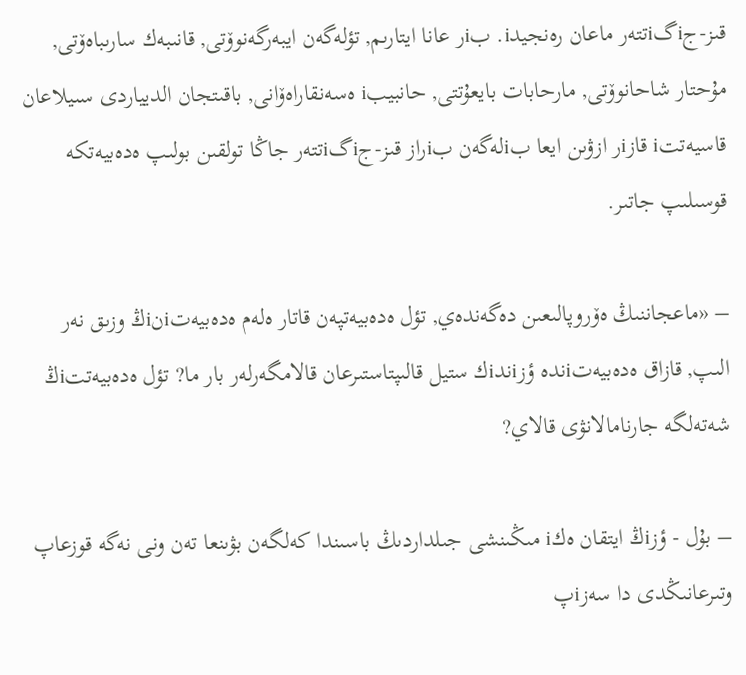قىز-جiگiتتەر ماعان رەنجيدi. بiر عانا ايتارىم, تؤلەگەن ايبەرگەنوۆتى, قانىبەك سارىباەۆتى, مۇحتار شاحانوۆتى, مارحابات بايعۇتتى, حانبيبi ەسەنقاراەۆانى, باقىتجان الديياردى سىيلاعان قاسيەتتi قازiر ازۋىن ايعا بiلەگەن بiراز قىز-جiگiتتەر جاڭا تولقىن بولىپ ەدەبيەتكە قوسىلىپ جاتىر.

– «ماعجاننىڭ ەۆروپالىعىن دەگەندەي, تؤل ەدەبيەتپەن قاتار ەلەم ەدەبيەتiنiڭ وزىق نەر الىپ, قازاق ەدەبيەتiندە ؤزiندiك ستيل قالىپتاستىرعان قالامگەرلەر بار ما? تؤل ەدەبيەتتiڭ شەتەلگە جارنامالانۋى قالاي?

– بۇل - ؤزiڭ ايتقان ەكi مىڭىنشى جىلداردىڭ باسىندا كەلگەن بۋىنعا تەن ونى نەگە قوزعاپ وتىرعانىڭدى دا سەزiپ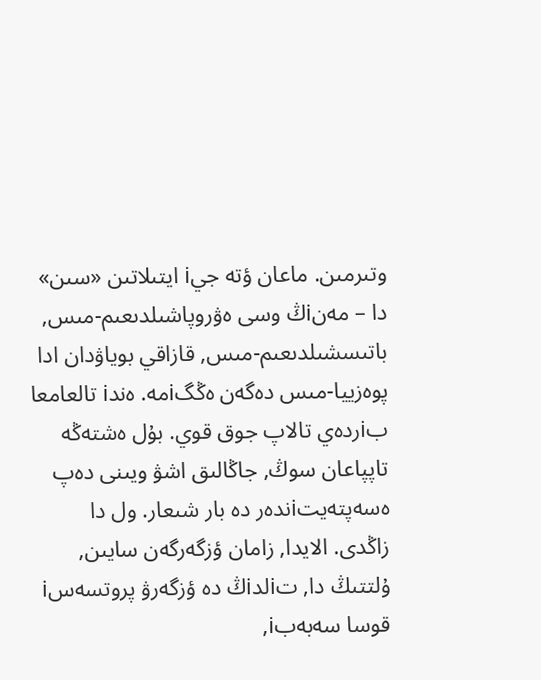وتىرمىن. ماعان ؤتە جيi ايتىلاتىن «سىن» دا – مەنiڭ وسى ەۋروپاشىلدىعىم-مىس, باتىسشىلدىعىم-مىس, قازاقي بوياۋدان ادا پوەزييا-مىس دەگەن ەڭگiمە. ەندi تالعامعا بiردەي تالاپ جوق قوي. بۇل ەشتەڭە تاپپاعان سوڭ, جاڭالىق اشۋ ويىنى دەپ ەسەپتەيتiندەر دە بار شىعار. ول دا زاڭدى. الايدا, زامان ؤزگەرگەن سايىن, ۇلتتىڭ دا, تiلدiڭ دە ؤزگەرۋ پروتسەسi قوسا سەبەبi,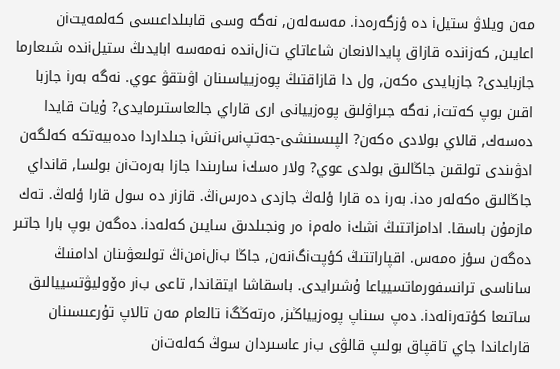مەن ويلاۋ ستيلi دە ؤزگەرەدi. مەسەلەن, نەگە وسى قابىلداعىسى كەلمەيتiن اعايىن, كەزiندە قازاق پايدالانعان شاعاتاي تiلiندە نەمەسە ابايدىڭ ستيلiندە شىعارما جازبايدى? جازبايدى ەكەن, ول دا قازاقتىڭ پوەزيياسىنان اۋىتقۋ عوي. نەگە بەرi جازبا اقىن بوپ كەتتi, نەگە جىراۋلىق پوەزييانى ارى قاراي جالعاستىرمايدى? ۇيات قايدا دەسەك, قالاي بولادى ەكەن? الپىسىنشى-جەتپiسiنشi جىلداردا ەدەبيەتكە كەلگەن ادۋىندى تولقىن جاڭالىق بولدى عوي? ولار ەسكi سارىندا جازا بەرەتiن بولسا, قانداي جاڭالىق ەكەلەر ەدi. بەرi دە قارا ؤلەڭ جازدى دەرسiڭ. قازiر دە سول قارا ؤلەڭ. تەك مازمۇن باسقا. ادامزاتتىڭ iشكi ەلەمi ەر ونجىلدىق سايىن كەلەدi. دەگەن بوپ بارا جاتىر دەگەن سؤز ەمەس. اقپاراتتىڭ كؤپتiگiنەن, جاڭا بiلiمنiڭ تولىعۋىنان ادامنىڭ ساناسى ترانسفورماتسيياعا ۇشىرايدى. باسقاشا ايتقاندا, تاعى بiر ەۆوليۋتسييالىق ساتىعا كؤتەرiلەدi. دەپ سىناپ پوەزيياڭىز, ەرتەڭگi تالعام مەن تالاپ تۇرعىسىنان قاراعاندا جاي تاقپاق بولىپ قالۋى بiر عاسىردان سوڭ كەلەتiن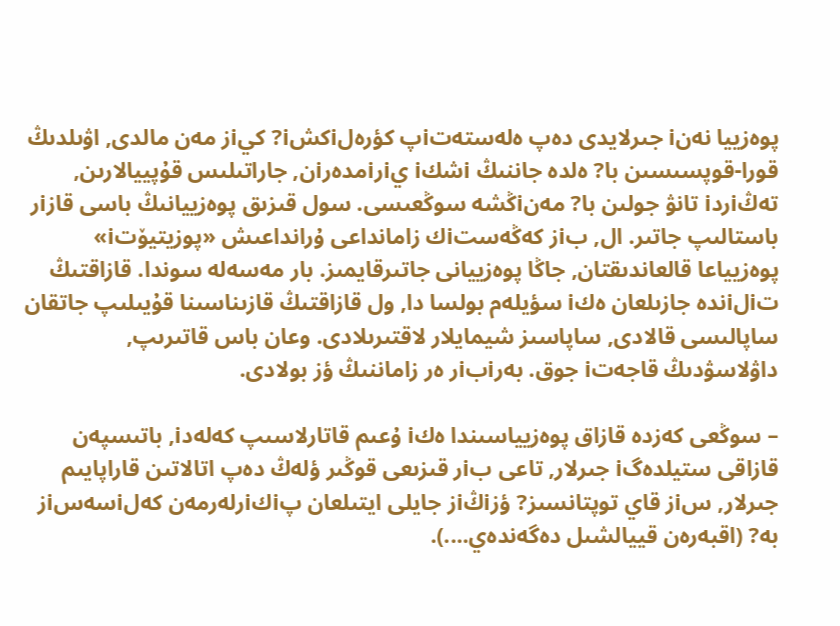پوەزييا نەنi جىرلايدى دەپ ەلەستەتiپ كؤرەلiكشi? كيiز مەن مالدى, اۋىلدىڭ قورا-قوپسىسىن با? ەلدە جاننىڭ iشكi يiرiمدەرiن, جاراتىلىس قۇپييالارىن, تەڭiردi تانۋ جولىن با? مەنiڭشە سوڭعىسى. سول قىزىق پوەزييانىڭ باسى قازiر باستالىپ جاتىر. ال, بiز كەڭەستiك زامانداعى ۇرانداعىش «پوزيتيۆتi» پوەزيياعا قالعاندىقتان, جاڭا پوەزييانى جاتىرقايمىز. بار مەسەلە سوندا. قازاقتىڭ تiلiندە جازىلعان ەكi سؤيلەم بولسا دا, ول قازاقتىڭ قازىناسىنا قۇيىلىپ جاتقان ساپالىسى قالادى, ساپاسىز شيمايلار لاقتىرىلادى. وعان باس قاتىرىپ, داۋلاسۋدىڭ قاجەتi جوق. بەرiبiر ەر زاماننىڭ ؤز بولادى.

– سوڭعى كەزدە قازاق پوەزيياسىندا ەكi ۇعىم قاتارلاسىپ كەلەدi, باتىسپەن قازاقى ستيلدەگi جىرلار, تاعى بiر قىزىعى قوڭىر ؤلەڭ دەپ اتالاتىن قاراپايىم جىرلار, سiز قاي توپتانسىز? ؤزiڭiز جايلى ايتىلعان پiكiرلەرمەن كەلiسەسiز بە? (اقبەرەن قييالشىل دەگەندەي....).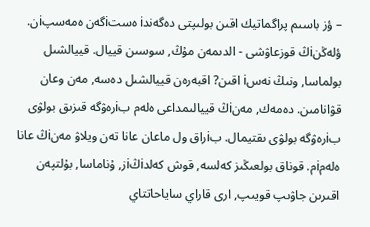– ؤز باسىم پراگماتيك اقىن بولىپتى دەگەندi ەستiگەن ەمەسپiن. ؤلەڭنiڭ قوزعاۋشى - الدىمەن مۇڭ, سوسىن قييال. قييالشىل بولماسا, ونىڭ نەسi اقىن? اقبەرەن قييالشىل دەسە, مەن وعان قۋانامىن. دەمەك, مەنiڭ قييالىمداعى ەلەم بiرەۋگە قىزىق بولۋى بiرەۋگە بولۋى ىقتيمال. بiراق ول ماعان عانا تەن ويلاۋ مەنiڭ عانا ەلەمiم. قوناق بولعىڭىز كەلسە, قوش كەلدiڭiز, ۇناماسا, بۇلتپەن اقىرىن جاۋىپ قويىپ, ارى قاراي ساياحاتتاي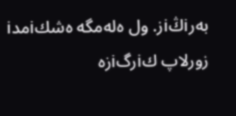بەرiڭiز. ول ەلەمگە ەشكiمدi زورلاپ كiرگiزە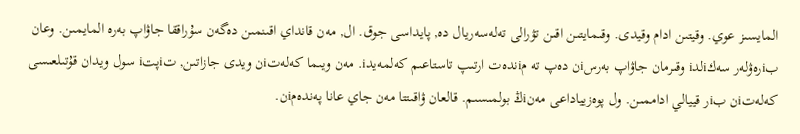المايسىز عوي. وقيتىن ادام وقيدى. وقىمايتىن اقىن تۋرالى تەلەسەريال دە, پايداسى جوق. ال, مەن قانداي اقىنمىن دەگەن سۇراققا جاۋاپ بەرە المايمىن. وعان بiرەۋلەر سەكiلدi وقىرمان جاۋاپ بەرسiن دەپ تە مiندەت ارتىپ تاستاعىم كەلمەيدi. مەن ويىما كەلەتiن ويدى جازاتىن, تiپتi سول ويدان قۇتىلعىسى كەلەتiن بiر قييالي اداممىن. ول پوەزيياداعى مەنiڭ بولمىسىم. قالعان ۋاقىتتا مەن جاي عانا پەندەمiن.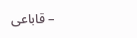– قاباعى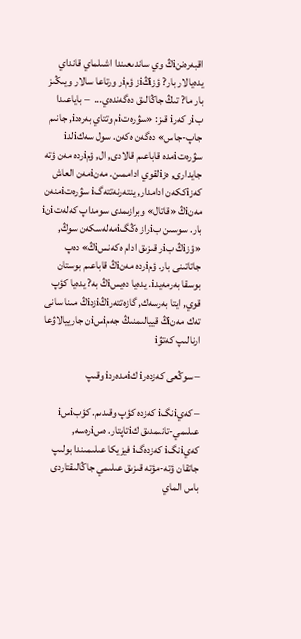اقبەرەننiڭ وي ساندىعىندا اشىلماي قانداي يدەيالار بار? ؤزiڭiز ؤمiر ورتاعا سالار ويىڭىز بار ما? تىڭ جاڭالىق دەگەندەي...  – باياعىدا بiر كەرi قىز: «سۋرەتiم وتتاي بەرەدi, جانىم جاپ-جاس» دەگەن ەكەن. سول سەكiلدi سۋرەتiمدە قاباعىم قالادى, ال, ؤمiردە مەن ؤتە جايدارى, ەزiلقوي اداممىن. مەنiمەن العاش كەزiككەن ادامدار, ينتەرنەتتەگi سۋرەتiمنەن مەنiڭ «قاتال» وبرازىمدى سومداپ كەلەتiنi بار. سوسىن بiراز ەڭگiمەلەسكەن سوڭ, «ؤزiڭ بiر قىزىق ادام ەكەنسiڭ» دەپ جاتاتىنى بار. ؤمiردە مەنiڭ قاباعىم بوستان بوسقا بەرمەيدi. يدەيا دەيسiڭ بە? يدەيا كؤپ قوي, ايتا بەرسەك, گازەتتەرiڭiزدiڭ مىنا سانى تەك مەنiڭ قييالىمنىڭ جەمiسiن جارييالاۋعا ارنالىپ كەتۋi

– سوڭعى كەزدەرi كiمدەردi وقىپ

– كەيiنگi كەزدە كؤپ وقىدىم. كؤبiسi عىلىمي-تانىمدىق كiتاپتار. ەسiرەسە, كەيiنگi كەزدەگi فيزيكا عىلىمىندا بولىپ جاتقان ؤتە-مؤتە قىزىق عىلىمي جاڭالىقتاردى باس الماي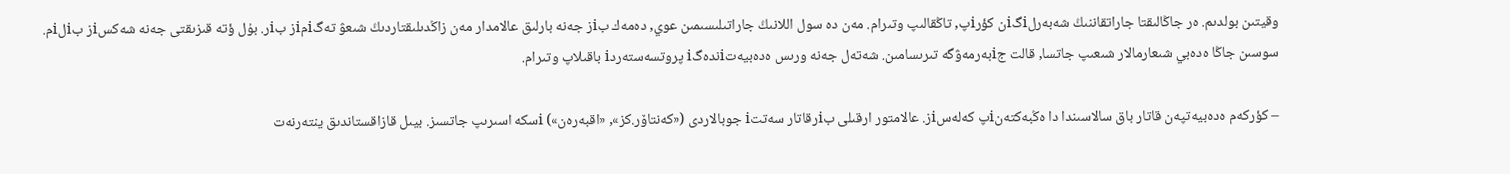وقيتىن بولدىم. ەر جاڭالىقتا جاراتقاننىڭ شەبەرلiگiن كؤرiپ, تاڭقالىپ وتىرام. مەن دە سول اللانىڭ جاراتىلىسىمىن عوي, دەمەك بiز جەنە بارلىق عالامدار مەن زاڭدىلىقتاردىڭ شىعۋ تەگiمiز بiر. بۇل ؤتە قىزىقتى جەنە شەكسiز بiلiم. سوسىن جاڭا ەدەبي شىعارمالار شىعىپ جاتسا, قالت جiبەرمەۋگە تىرىسامىن. شەتەل جەنە ورىس ەدەبيەتiندەگi پروتسەستەردi باقىلاپ وتىرام.

– كؤركەم ەدەبيەتپەن قاتار باق سالاسىندا دا ەڭبەكتەنiپ كەلەسiز. عالامتور ارقىلى بiرقاتار سەتتi جوبالاردى («كەنتاۆر.كز», «اقبەرەن») iسكە اسىرىپ جاتسىز. بيىل قازاقستاندىق ينتەرنەت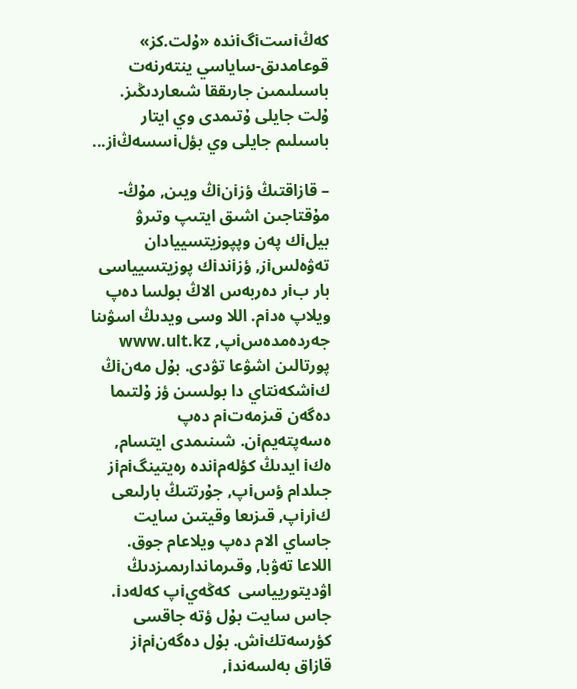كەڭiستiگiندە «ۇلت.كز» قوعامدىق-ساياسي ينتەرنەت باسىلىمىن جارىققا شىعاردىڭىز. ۇلت جايلى ۇتىمدى وي ايتار باسىلىم جايلى وي بؤلiسسەڭiز...

– قازاقتىڭ ؤزiنiڭ ويىن, مۇڭ-مۇقتاجىن اشىق ايتىپ وتىرۋ بيلiك پەن وپپوزيتسييادان تەۋەلسiز, ؤزiندiك پوزيتسيياسى بار بiر دەربەس الاڭ بولسا دەپ ويلاپ ەدiم. اللا وسى ويدىڭ اسۋىنا جەردەمدەسiپ, www.ult.kz پورتالىن اشۋعا تۋدى. بۇل مەنiڭ كiشكەنتاي دا بولسىن ؤز ۇلتىما دەگەن قىزمەتiم دەپ ەسەپتەيمiن. شىنىمدى ايتسام, ەكi ايدىڭ كؤلەمiندە رەيتينگiمiز جىلدام ؤسiپ, جۇرتتىڭ بارلىعى كiرiپ, قىزىعا وقيتىن سايت جاساي الام دەپ ويلاعام جوق. اللاعا تەۋبا, وقىرماندارىمىزدىڭ اۋديتوريياسى  كەڭەيiپ كەلەدi. جاس سايت بۇل ؤتە جاقسى كؤرسەتكiش. بۇل دەگەنiمiز قازاق بەلسەندi,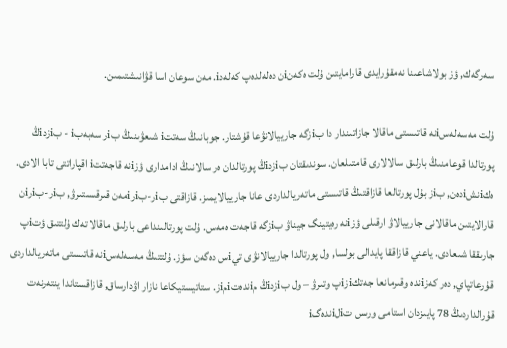سەرگەك, ؤز بولاشاعىنا نەمقۇرايدى قارامايتىن ۇلت ەكەنiن دەلەلدەپ كەلەدi. مەن سوعان اسا قۋانىشتىمىن.

ۇلت مەسەلەسiنە قاتىستى ماقالا جازاتىندار دا بiزگە جارييالانۋعا قۇشتار. جوبانىڭ سەتتi شىعۋىنىڭ بiر سەبەبi - بiزدiڭ پورتالدا قوعامنىڭ بارلىق سالالارى قامتىلعان. سوندىقتان بiزدiڭ پورتالدان ەر سالانىڭ ادامدارى ؤزiنە قاجەتتi اقپاراتتى تابا الادى. ەكiنشiدەن, بiز بۇل پورتالعا قازاقتىڭ قاتىستى ماتەريالداردى عانا جارييالايمىز. قازاقتى بiر-بiرiمەن قىرقىستىرۋ, بiر-بiرiن قارالايتىن ماقالانى جارييالاۋ ارقىلى ؤزiنە رەيتينگ جيناۋ بiزگە قاجەت ەمەس. ۇلت پورتالىنداعى بارلىق ماقالا تەك ۇلتتىق ؤتiپ جارىققا شىعادى. ياعني قازاققا پايدالى بولسا, ول پورتالدا جارييالانۋى تيiس دەگەن سؤز. ۇلتتىڭ مەسەلەسiنە قاتىستى ماتەريالداردى قۇرعاتپاي, دەر كەزiندە وقىرمانعا جەتكiزiپ وتىرۋ – ول بiزدiڭ مiندەتiمiز. ستاتيستيكاعا نازار اۋدارساق, قازاقستاندا ينتەرنەت قۇرالداردىڭ 78 پايىزدان استامى ورىس تiلiندەگi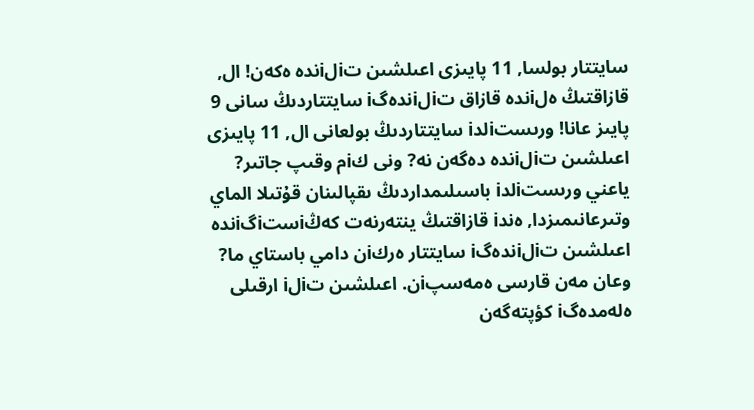سايتتار بولسا, 11 پايىزى اعىلشىن تiلiندە ەكەن! ال, قازاقتىڭ ەلiندە قازاق تiلiندەگi سايتتاردىڭ سانى 9 پايىز عانا! ورىستiلدi سايتتاردىڭ بولعانى ال, 11 پايىزى اعىلشىن تiلiندە دەگەن نە? ونى كiم وقىپ جاتىر? ياعني ورىستiلدi باسىلىمداردىڭ ىقپالىنان قۇتىلا الماي وتىرعانىمىزدا, ەندi قازاقتىڭ ينتەرنەت كەڭiستiگiندە اعىلشىن تiلiندەگi سايتتار ەركiن دامي باستاي ما? وعان مەن قارسى ەمەسپiن. اعىلشىن تiلi ارقىلى ەلەمدەگi كؤپتەگەن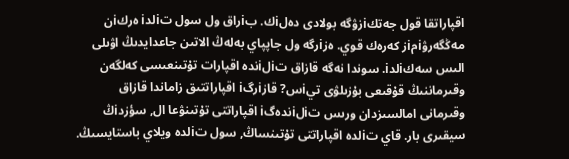اقپاراتقا قول جەتكiزۋگە بولادى دەلiك. بiراق ول سول تiلدi ەركiن مەڭگەرۋiمiز كەرەك قوي. ەزiرگە ول جاپپاي بەلەڭ الاتىن جاعدايدىڭ اۋىلى الىس سەكiلدi. سوندا نەگە قازاق تiلiندە اقپارات تۇتىنعىسى كەلگەن وقىرماننىڭ قۇقىعى بۇزىلۋى تيiس? قازiرگi اقپاراتتىق زاماندا قازاق وقىرمانى امالسىزدان ورىس تiلiندەگi اقپاراتتى تۇتىنۋعا ال, سؤزدiڭ سيقىرى بار. قاي تiلدە اقپاراتتى تۇتىنساڭ, سول تiلدە ويلاي باستايسىڭ.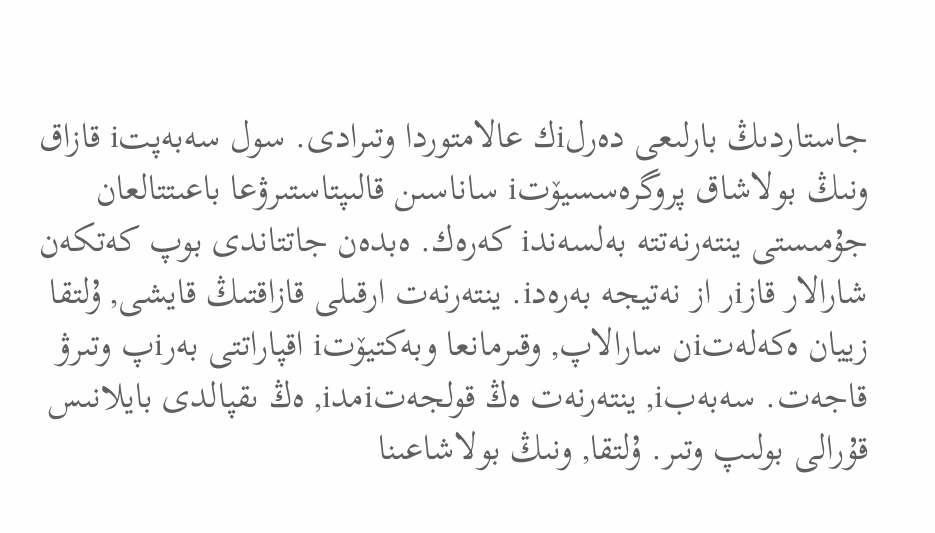جاستاردىڭ بارلىعى دەرلiك عالامتوردا وتىرادى. سول سەبەپتi قازاق ونىڭ بولاشاق پروگرەسسيۆتi ساناسىن قالىپتاستىرۋعا باعىتتالعان جۇمىستى ينتەرنەتتە بەلسەندi كەرەك. ەبدەن جاتتاندى بوپ كەتكەن شارالار قازiر از نەتيجە بەرەدi. ينتەرنەت ارقىلى قازاقتىڭ قايشى, ۇلتقا زييان ەكەلەتiن سارالاپ, وقىرمانعا وبەكتيۆتi اقپاراتتى بەرiپ وتىرۋ قاجەت. سەبەبi, ينتەرنەت ەڭ قولجەتiمدi, ەڭ ىقپالدى بايلانىس قۇرالى بولىپ وتىر. ۇلتقا, ونىڭ بولاشاعىنا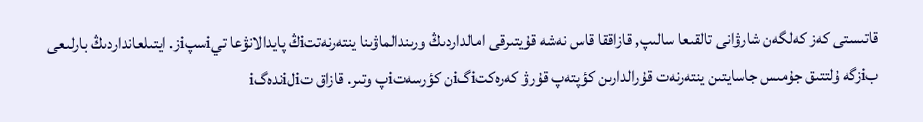قاتىستى كەز كەلگەن شارۋانى تالقىعا سالىپ, قازاققا قاس نەشە قۇيتىرقى امالداردىڭ ورىندالماۋىنا ينتەرنەتتiڭ پايدالانۋعا تيiسپiز. ايتىلعانداردىڭ بارلىعى بiزگە ۇلتتىق جۇمىس جاسايتىن ينتەرنەت قۇرالدارىن كؤپتەپ قۇرۋ كەرەكتiگiن كؤرسەتiپ وتىر. قازاق تiلiندەگi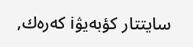سايتتار كؤبەيۋi كەرەك,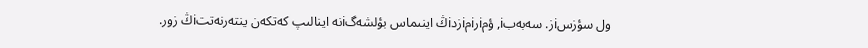ول سؤزسiز. سەبەبi, ؤمiرiمiزدiڭ اينىماس بؤلشەگiنە اينالىپ كەتكەن ينتەرنەتتiڭ زور.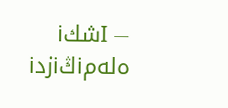— Iشكi ەلەمiڭiزدi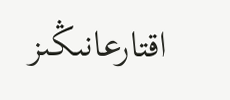اقتارعانىڭىز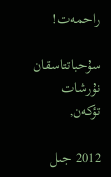راحمەت!

سۇحباتتاسقان نۇرشات تؤكەن,

2012 جىل